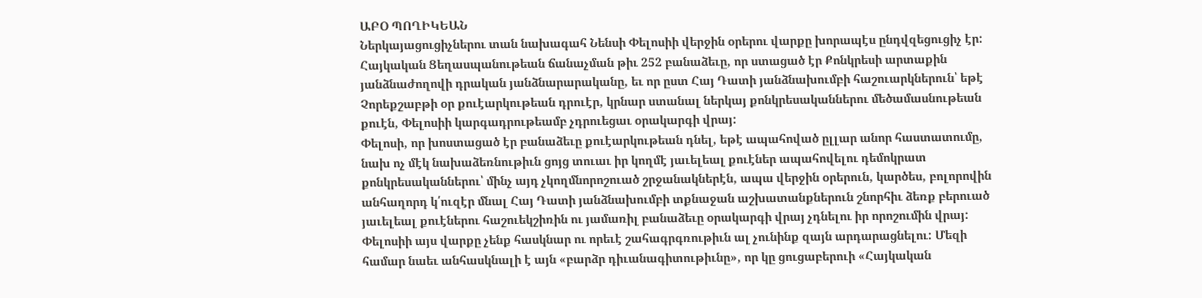ԱԲՕ ՊՈՂԻԿԵԱՆ
Ներկայացուցիչներու տան նախագահ Նենսի Փելոսիի վերջին օրերու վարքը խորապէս ընդվզեցուցիչ էր: Հայկական Ցեղասպանութեան ճանաչման թիւ 252 բանաձեւը, որ ստացած էր Քոնկրեսի արտաքին յանձնաժողովի դրական յանձնարարականը, եւ որ ըստ Հայ Դատի յանձնախումբի հաշուարկներուն՝ եթէ Չորեքշաբթի օր քուէարկութեան դրուէր, կրնար ստանալ ներկայ քոնկրեսականներու մեծամասնութեան քուէն, Փելոսիի կարգադրութեամբ չդրուեցաւ օրակարգի վրայ:
Փելոսի, որ խոստացած էր բանաձեւը քուէարկութեան դնել, եթէ ապահոված ըլլար անոր հաստատումը, նախ ոչ մէկ նախաձեռնութիւն ցոյց տուաւ իր կողմէ յաւելեալ քուէներ ապահովելու դեմոկրատ քոնկրեսականներու՝ մինչ այդ չկողմնորոշուած շրջանակներէն, ապա վերջին օրերուն, կարծես, բոլորովին անհաղորդ կ՛ուզէր մնալ Հայ Դատի յանձնախումբի տքնաջան աշխատանքներուն շնորհիւ ձեռք բերուած յաւելեալ քուէներու հաշուեկշիռին ու յամառիլ բանաձեւը օրակարգի վրայ չդնելու իր որոշումին վրայ:
Փելոսիի այս վարքը չենք հասկնար ու որեւէ շահագրգռութիւն ալ չունինք զայն արդարացնելու: Մեզի համար նաեւ անհասկնալի է այն «բարձր դիւանագիտութիւնը», որ կը ցուցաբերուի «Հայկական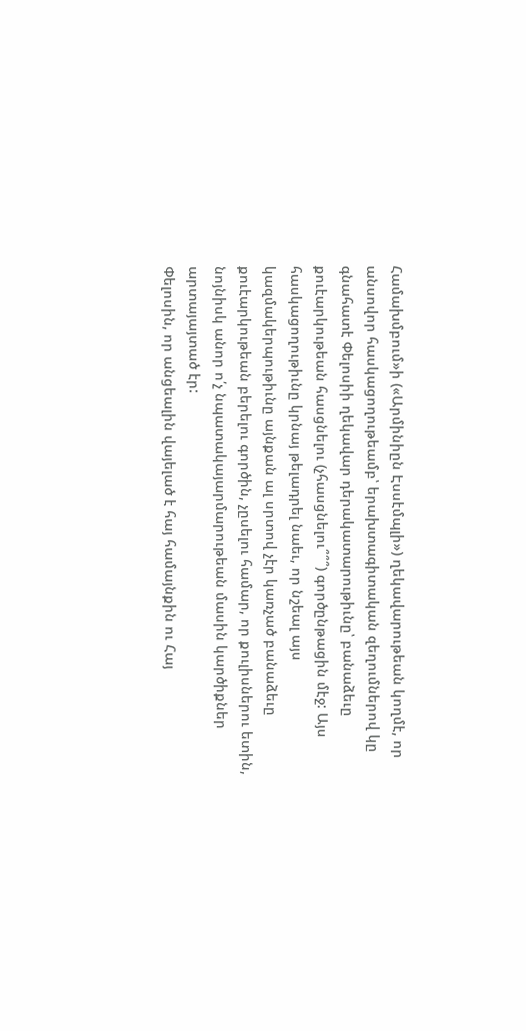Համախմբում»ի («Արմինիըն Էսսէմպլի») ղեկավարութեան կողմէ, որ անսովոր հասկացողութեամբ՝ երախտագիտական զեղումներով կը գնահատէ Փելոսիի ղեկավար դերակատարութիւնը՝ բանաձեւը քուէարկութեան հասցնելու (չհասցնելու՞՞՞) գործընթացին մէջ: Այս հասկացողութիւնը կրնայ թելադրել նաեւ, որ նշեալ այս կազմակերպութիւնը այնքան ալ սրտով չէր կառչած բանաձեւը քուէարկութեան բերելու գործին, չըսելու համար, որ քուլիսներու ետին, նոյնիսկ անոր ո՛չ նպատակայարմարութեան մասին կարծիքներ արտայայտած էր:
Փելոսին, որ անցեալին վայելած է հայ համայնքին ու Հայ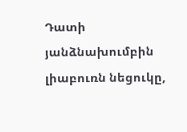Դատի յանձնախումբին լիաբուռն նեցուկը,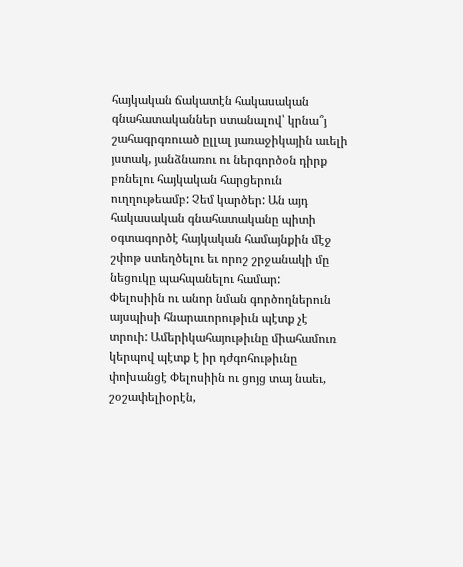հայկական ճակատէն հակասական գնահատականներ ստանալով՝ կրնա՞յ շահագրգռուած ըլլալ յառաջիկային աւելի յստակ, յանձնառու ու ներգործօն դիրք բռնելու հայկական հարցերուն ուղղութեամբ: Չեմ կարծեր: Ան այդ հակասական գնահատականը պիտի օգտագործէ հայկական համայնքին մէջ շփոթ ստեղծելու եւ որոշ շրջանակի մը նեցուկը պահպանելու համար:
Փելոսիին ու անոր նման գործողներուն այսպիսի հնարաւորութիւն պէտք չէ տրուի: Ամերիկահայութիւնը միահամուռ կերպով պէտք է իր դժգոհութիւնը փոխանցէ Փելոսիին ու ցոյց տայ նաեւ, շօշափելիօրէն,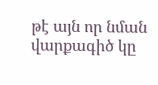թէ այն որ նման վարքագիծ կը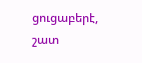ցուցաբերէ, շատ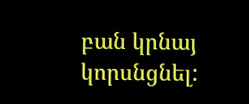բան կրնայ կորսնցնել: